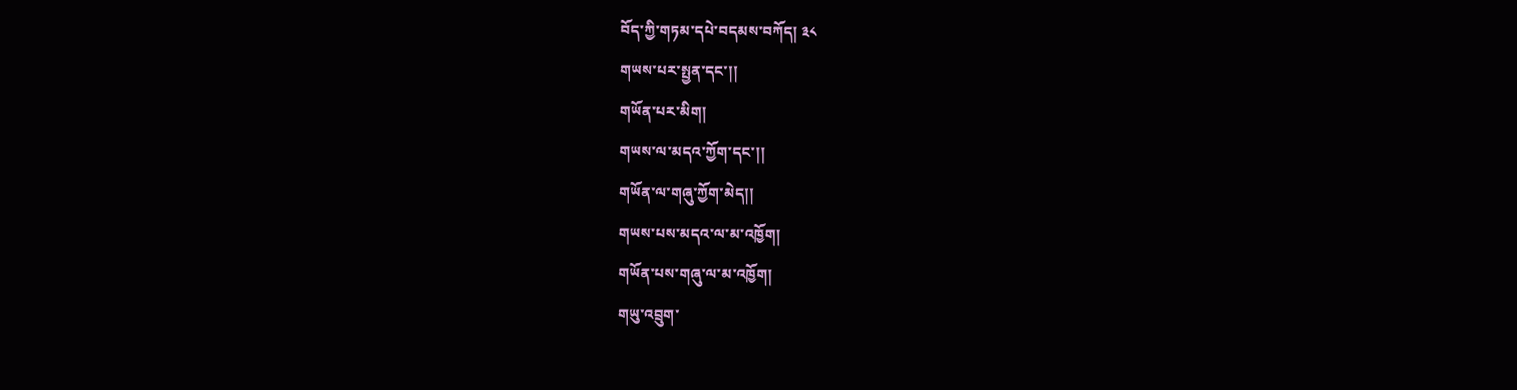བོད་ཀྱི་གཏམ་དཔེ་བདམས་བཀོད། ༣༨
གཡས་པར་སྤྱན་དང་།།
གཡོན་པར་མིག།
གཡས་ལ་མདའ་ཀྱོག་དང་།།
གཡོན་ལ་གཞུ་ཀྱོག་མེད།།
གཡས་པས་མདའ་ལ་མ་འཁྱོག།
གཡོན་པས་གཞུ་ལ་མ་འཁྱོག།
གཡུ་འབྲུག་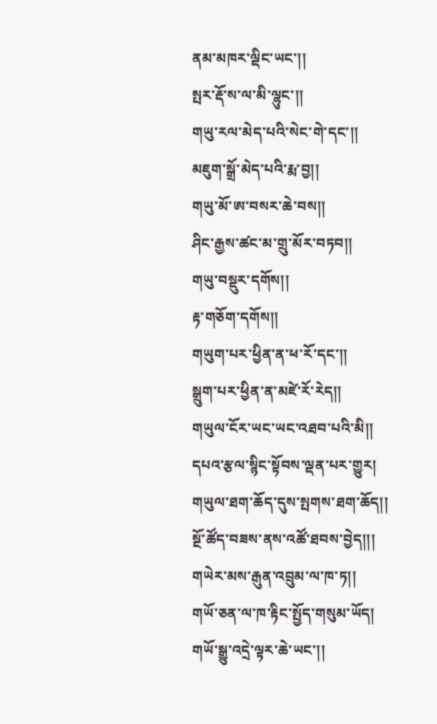ནམ་མཁར་ལྡིང་ཡང་།།
སྤར་རྡོ་ས་ལ་མི་ལྷུང་།།
གཡུ་རལ་མེད་པའི་སེང་གེ་དང་།།
མཇུག་སྒྲོ་མེད་པའི་རྨ་བྱ།།
གཡུ་མོ་ཨ་བསར་ཆེ་བས།།
ཤིང་རྒྱས་ཚང་མ་གྲུ་མོར་བཏབ།།
གཡུ་བསྡུར་དགོས།།
རྟ་གཅོག་དགོས།།
གཡུག་པར་ཕྱིན་ན་ཕ་རོ་དང་།།
སྒྲུག་པར་ཕྱིན་ན་མཛེ་རོ་རེད།།
གཡུལ་ངོར་ཡང་ཡང་འཐབ་པའི་མི།།
དཔའ་རྩལ་སྙིང་སྟོབས་ལྡན་པར་གྱུར།
གཡུལ་ཐག་ཆོད་དུས་སྤགས་ཐག་ཆོད།།
སྔོ་ཚོད་བཟས་ནས་འཚོ་ཐབས་བྱེད།།།
གཡེར་མས་རྒུན་འབྲུམ་ལ་ཁ་ཏ།།
གཡོ་ཅན་ལ་ཁ་རྟིང་སྤྱོད་གསུམ་ཡོད།
གཡོ་སྒྱུ་འདྲེ་ལྟར་ཆེ་ཡང་།།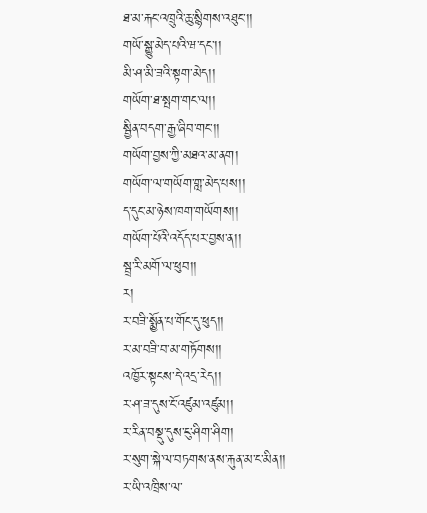ཐ་མ་རྐང་འཁྲུའི་ཆུ་སྙིགས་འཐུང་།།
གཡོ་སྒྱུ་མེད་པའི་ཝ་དང་།།
མི་ཤ་མི་ཟའི་སྟག་མེད།།
གཡོག་ཐ་སྤག་གང་ལ།།
སྦྱིན་བདག་རྒྱ་ཞིབ་གང་།།
གཡོག་བྱས་ཀྱི་མཐའ་མ་ནག།
གཡོག་ལ་གཡོག་གླ་མེད་པས།།
ད་དུང་མ་ཉེས་ཁག་གཡོགས།།
གཡོག་པོའི་འདོད་པར་བྱས་ན།།
སྦྲ་རི་མགོ་ལ་ཕུབ།།
ར།
ར་བཟི་སྨྱོན་པ་གོང་དུ་ཕུད།།
ར་མ་བཟི་བ་མ་གཏོགས།།
འཁྱོར་སྟངས་དེ་འདྲ་རེད།།
ར་ཤ་ཟ་དུས་ངོ་འཛུམ་འཛུམ།།
ར་རིན་བསྡུ་དུས་ངུ་ཤིག་ཤིག།
ར་སུག་སྐེ་ལ་བཏགས་ནས་རྐུན་མ་ང་མིན།།
ར་ཡི་འཁྲིས་ལ་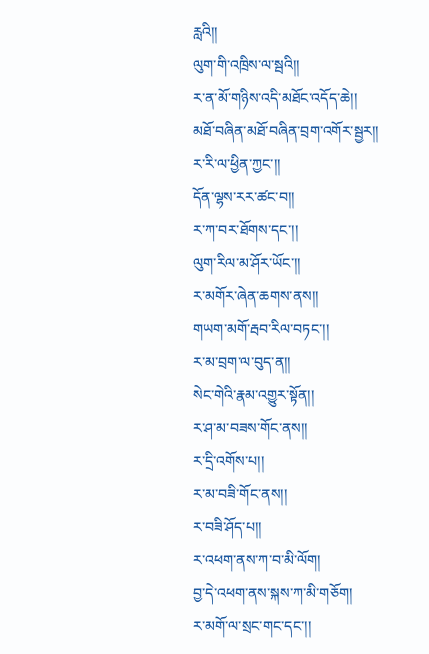རླའི།།
ལུག་གི་འཁྲིས་ལ་སྦའི།།
ར་ན་མོ་གཉིས་འདི་མཐོང་འདོད་ཆེ།།
མཐོ་བཞིན་མཐོ་བཞིན་བྲག་འགོར་སྦྱར།།
ར་རི་ལ་ཕྱིན་ཀྱང་།།
དོན་ལྷས་རར་ཚང་བ།།
ར་ཀ་བར་ཐོགས་དང་།།
ལུག་རིལ་མ་ཤོར་ཡོང་།།
ར་མགོར་ཞེན་ཆགས་ནས།།
གཡག་མགོ་རྦབ་རིལ་བཏང་།།
ར་མ་བྲག་ལ་བུད་ན།།
སེང་གེའི་རྣམ་འགྱུར་སྟོན།།
ར་ཤ་མ་བཟས་གོང་ནས།།
ར་དྲི་འགོས་པ།།
ར་མ་བཟི་གོང་ནས།།
ར་བཟི་ཤོད་པ།།
ར་འཕག་ནས་ཀ་བ་མི་ལོག།
བྱ་དེ་འཕག་ནས་སྐས་ཀ་མི་གཅོག།
ར་མགོ་ལ་སྲང་གང་དང་།།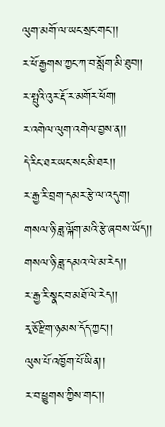ལུག་མགོ་ལ་ཡང་སྲང་གང་།།
ར་ཕོ་རྒྱགས་ཀྱང་ཀ་བ་སློག་མི་ཐུབ།།
ར་སྤུའི་འུར་རྡོ་ར་མགོར་ཕོག།
ར་འགེལ་ལུག་འགེལ་བྱས་ན།།
དེ་རིང་ཐར་ཡང་སང་མི་ཐར།།
ར་རྒྱ་རི་བྲག་དམར་རྩེ་ལ་འདུག།
གསལ་ཉི་ཟླ་ལྐོག་མའི་རྩེ་ཞབས་ཡོད།།
གསལ་ཉི་ཟླ་དམའ་ལེ་མ་རེད།།
ར་རྒྱ་རི་སྣང་བ་མཐོ་ལེ་རེད།།
རྭ་ཅོ་རྫིག་ཉམས་དོད་ཀྱང་།།
ལུས་པོ་འཁྱོག་པོ་ཡིན།།
ར་བ་ཕྱུགས་ཀྱིས་གང་།།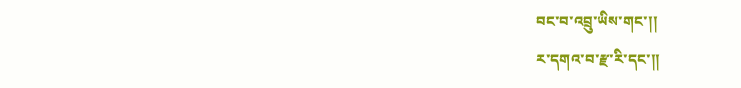བང་བ་འབྲུ་ཡིས་གང་།།
ར་དགའ་བ་རྫ་རི་དང་།།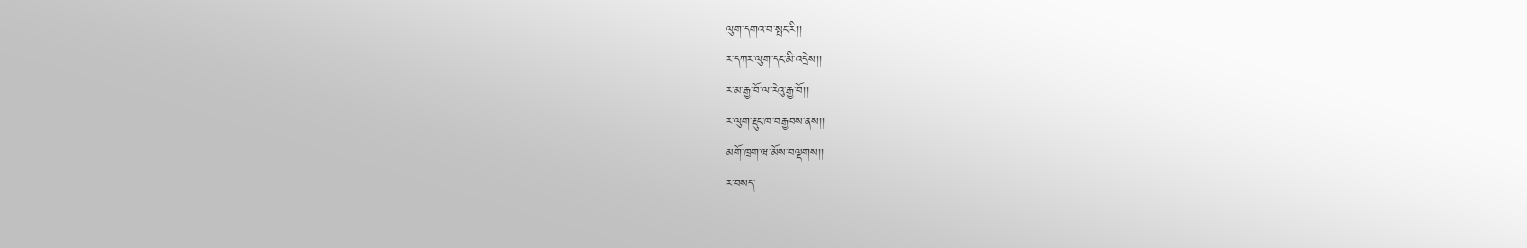ལུག་དགའ་བ་སྤང་རི།།
ར་དཀར་ལུག་དང་མི་འདྲེས།།
ར་མ་རྒྱ་བོ་ལ་རེའུ་རྒྱ་བོ།།
ར་ལུག་རྡུང་ཁ་བརྒྱབས་ནས།།
མགོ་ཁྲག་ཝ་མོས་བལྡགས།།
ར་བསད་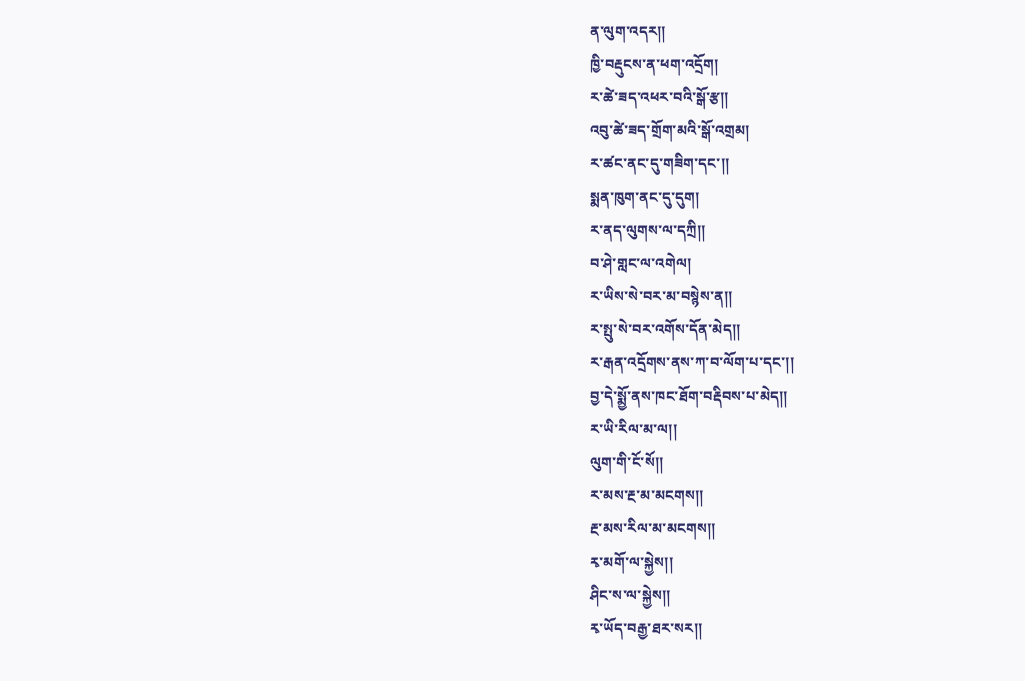ན་ལུག་འདར།།
ཁྱི་བརྡུངས་ན་ཕག་འདྲོག།
ར་ཚེ་ཟད་འཕར་བའི་སྒོ་རྩ།།
འབུ་ཚེ་ཟད་གྲོག་མའི་སྒོ་འགྲམ།
ར་ཚང་ནང་དུ་གཟིག་དང་།།
སྨན་ཁུག་ནང་དུ་དུག།
ར་ནད་ལུགས་ལ་དཀྲི།།
བ་ཤེ་གླང་ལ་འགེལ།
ར་ཡིས་སེ་བར་མ་བསྙེས་ན།།
ར་སྤུ་སེ་བར་འགོས་དོན་མེད།།
ར་རྒན་འདྲོགས་ནས་ཀ་བ་ལོག་པ་དང་།།
བྱ་དེ་སྨྱོ་ནས་ཁང་ཐོག་བརྡིབས་པ་མེད།།
ར་ཡི་རིལ་མ་ལ།།
ལུག་གི་ངོ་སོ།།
ར་མས་རྔ་མ་མངགས།།
རྔ་མས་རིལ་མ་མངགས།།
རྭ་མགོ་ལ་སྐྱེས།།
ཤིང་ས་ལ་སྐྱེས།།
རྭ་ཡོད་བརྒྱ་ཐར་སར།།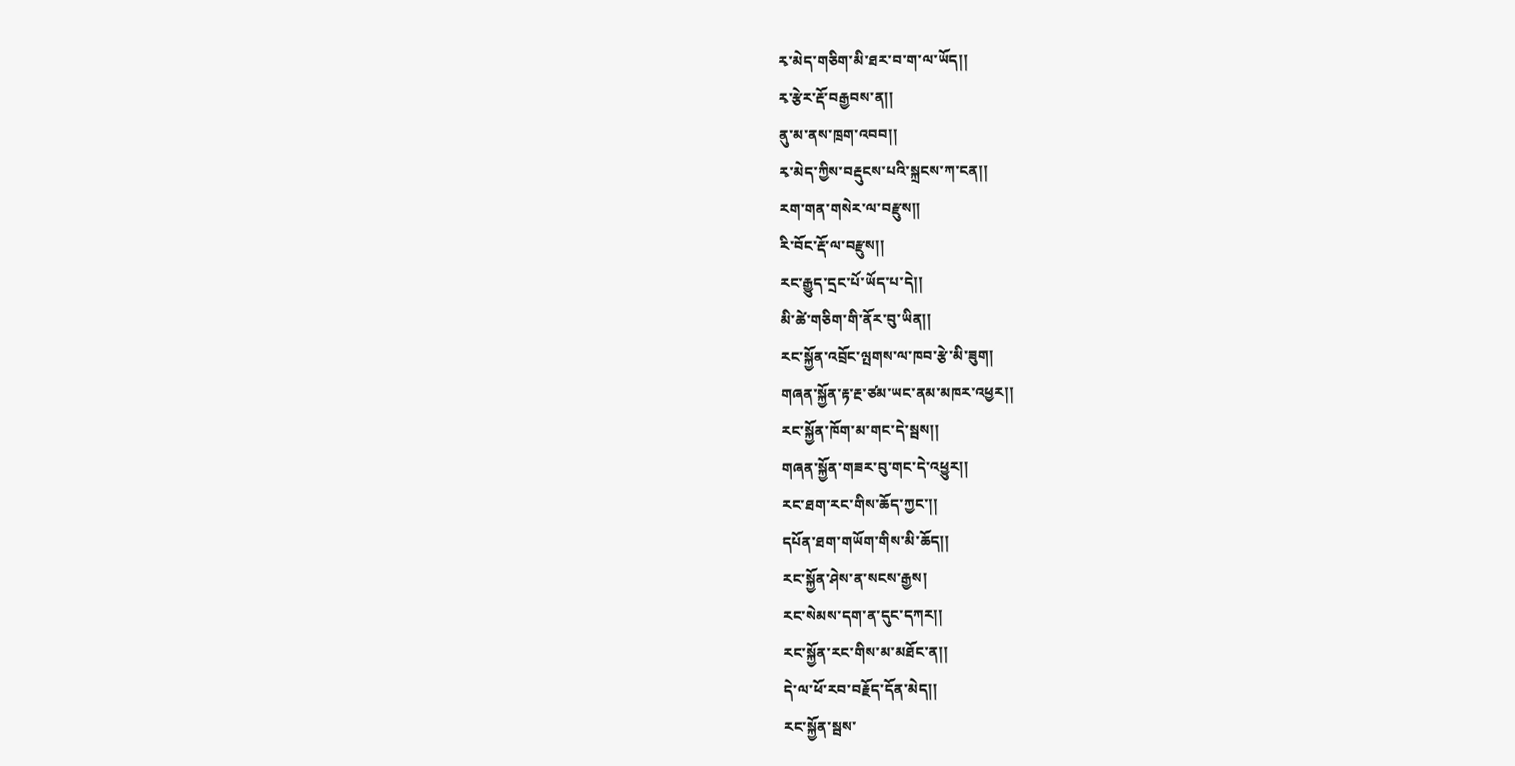རྭ་མེད་གཅིག་མི་ཐར་བ་ག་ལ་ཡོད།།
རྭ་རྩེར་རྡོ་བརྒྱབས་ན།།
ནུ་མ་ནས་ཁྲག་འབབ།།
རྭ་མེད་ཀྱིས་བརྡུངས་པའི་སྐྲངས་ཀ་ངན།།
རག་གན་གསེར་ལ་བརྫུས།།
རི་བོང་རྡོ་ལ་བརྫུས།།
རང་རྒྱུད་དྲང་པོ་ཡོད་པ་དེ།།
མི་ཚེ་གཅིག་གི་ནོར་བུ་ཡིན།།
རང་སྐྱོན་འབྲོང་ལྤགས་ལ་ཁབ་རྩེ་མི་ཟུག།
གཞན་སྐྱོན་རྟ་རྔ་ཙམ་ཡང་ནམ་མཁར་འཕྱར།།
རང་སྐྱོན་ཁོག་མ་གང་དེ་སྦས།།
གཞན་སྐྱོན་གཟར་བུ་གང་དེ་འཕྱུར།།
རང་ཐག་རང་གིས་ཆོད་ཀྱང་།།
དཔོན་ཐག་གཡོག་གིས་མི་ཆོད།།
རང་སྐྱོན་ཤེས་ན་སངས་རྒྱས།
རང་སེམས་དག་ན་དུང་དཀར།།
རང་སྐྱོན་རང་གིས་མ་མཐོང་ན།།
དེ་ལ་ཕོ་རབ་བརྗོད་དོན་མེད།།
རང་སྐྱོན་སྦས་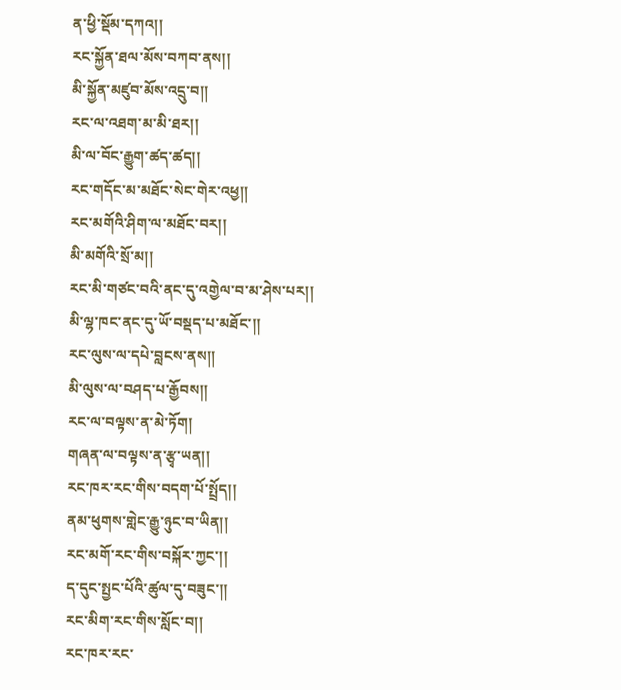ན་ཕྱི་སྡོམ་དཀའ།།
རང་སྐྱོན་ཐལ་མོས་བཀབ་ནས།།
མི་སྐྱོན་མཛུབ་མོས་འདྲུ་བ།།
རང་ལ་འཐག་མ་མི་ཐར།།
མི་ལ་བོང་རྒྱུག་ཚད་ཚད།།
རང་གདོང་མ་མཐོང་སེང་གེར་འཕྱ།།
རང་མགོའི་ཤིག་ལ་མཐོང་བར།།
མི་མགོའི་སྲོ་མ།།
རང་མི་གཙང་བའི་ནང་དུ་འགྱེལ་བ་མ་ཤེས་པར།།
མི་ལྷ་ཁང་ནང་དུ་ཡོ་བསྡད་པ་མཐོང་།།
རང་ལུས་ལ་དཔེ་བླངས་ནས།།
མི་ལུས་ལ་བཤད་པ་རྒྱོབས།།
རང་ལ་བལྟས་ན་མེ་ཏོག།
གཞན་ལ་བལྟས་ན་རྩྭ་ཡན།།
རང་ཁར་རང་གིས་བདག་པོ་སྤྲོད།།
ནམ་ཕུགས་གླེང་རྒྱུ་ཉུང་བ་ཡིན།།
རང་མགོ་རང་གིས་བསྐོར་ཀྱང་།།
ད་དུང་སྤྱང་པོའི་ཚུལ་དུ་བཟུང་།།
རང་མིག་རང་གིས་སློང་བ།།
རང་ཁར་རང་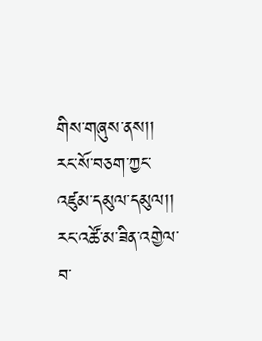གིས་གཞུས་ནས།།
རང་སོ་བཅག་ཀྱང་འཛུམ་དམུལ་དམུལ།།
རང་འཚོ་མ་ཟིན་འགྱེལ་བ་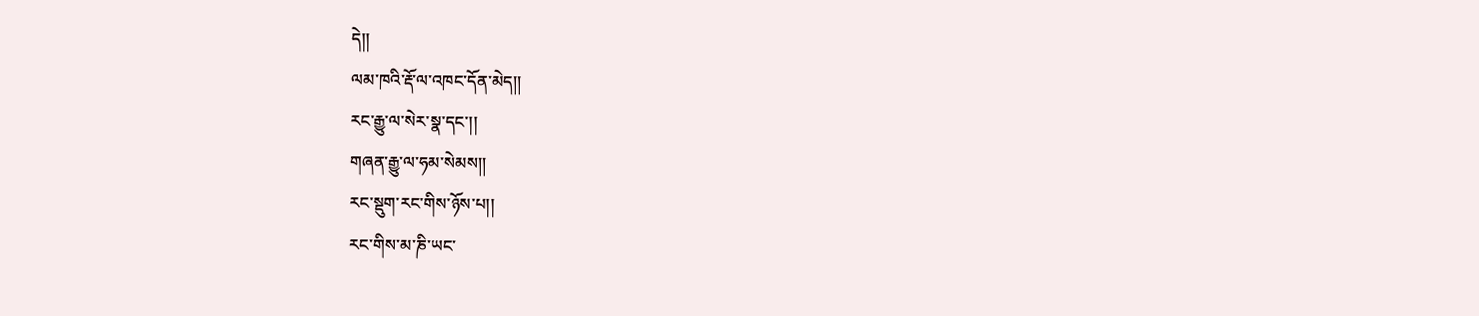དེ།།
ལམ་ཁའི་རྡོ་ལ་འཁང་དོན་མེད།།
རང་རྒྱུ་ལ་སེར་སྣ་དང་།།
གཞན་རྒྱུ་ལ་ཧམ་སེམས།།
རང་སྡུག་རང་གིས་ཉོས་པ།།
རང་གིས་མ་ཎི་ཡང་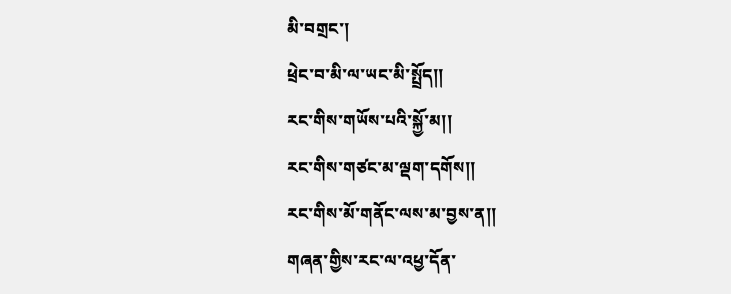མི་བགྲང་།
ཕྲེང་བ་མི་ལ་ཡང་མི་སྤྲོད།།
རང་གིས་གཡོས་པའི་སྐྱོ་མ།།
རང་གིས་གཙང་མ་ལྡག་དགོས།།
རང་གིས་མོ་གནོང་ལས་མ་བྱས་ན།།
གཞན་གྱིས་རང་ལ་འཕྱ་དོན་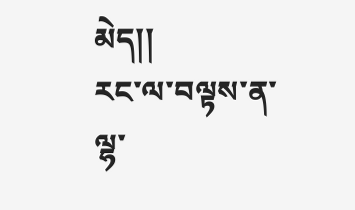མེད།།
རང་ལ་བལྟས་ན་ལྷ་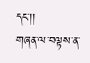དང་།།
གཞན་ལ་བལྟས་ན་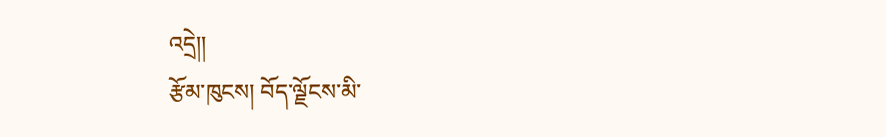འདྲེ།།
རྩོམ་ཁུངས། བོད་ལྗོངས་མི་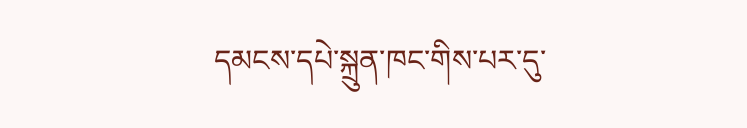དམངས་དཔེ་སྐྲུན་ཁང་གིས་པར་དུ་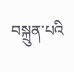བསྐྲུན་པའི